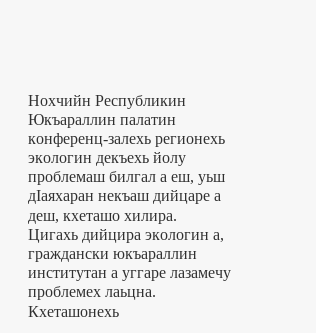Нохчийн Республикин Юкъараллин палатин конференц-залехь регионехь экологин декъехь йолу проблемаш билгал а еш, уьш дIаяхаран некъаш дийцаре а деш, кхеташо хилира.
Цигахь дийцира экологин а, граждански юкъараллин институтан а уггаре лазамечу проблемех лаьцна.
Кхеташонехь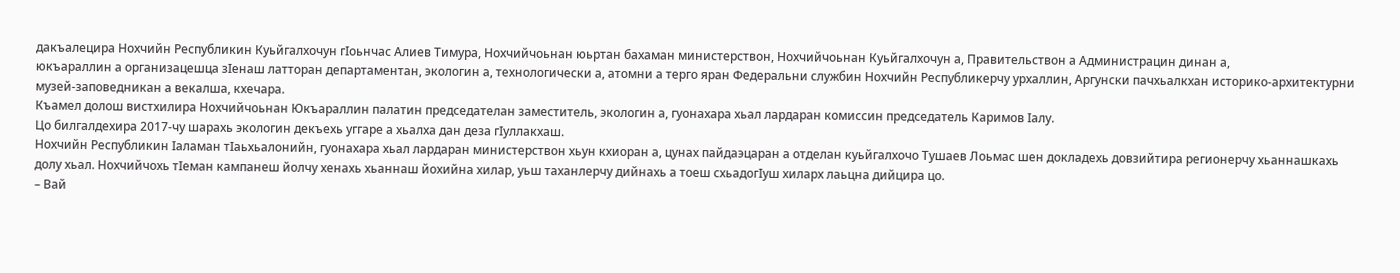дакъалецира Нохчийн Республикин Куьйгалхочун гIоьнчас Алиев Тимура, Нохчийчоьнан юьртан бахаман министерствон, Нохчийчоьнан Куьйгалхочун а, Правительствон а Администрацин динан а,
юкъараллин а организацешца зIенаш латторан департаментан, экологин а, технологически а, атомни а терго яран Федеральни службин Нохчийн Республикерчу урхаллин, Аргунски пачхьалкхан историко-архитектурни
музей-заповедникан а векалша, кхечара.
Къамел долош вистхилира Нохчийчоьнан Юкъараллин палатин председателан заместитель, экологин а, гуонахара хьал лардаран комиссин председатель Каримов Iалу.
Цо билгалдехира 2017-чу шарахь экологин декъехь уггаре а хьалха дан деза гIуллакхаш.
Нохчийн Республикин Iаламан тIаьхьалонийн, гуонахара хьал лардаран министерствон хьун кхиоран а, цунах пайдаэцаран а отделан куьйгалхочо Тушаев Лоьмас шен докладехь довзийтира регионерчу хьаннашкахь долу хьал. Нохчийчохь тIеман кампанеш йолчу хенахь хьаннаш йохийна хилар, уьш таханлерчу дийнахь а тоеш схьадогIуш хиларх лаьцна дийцира цо.
– Вай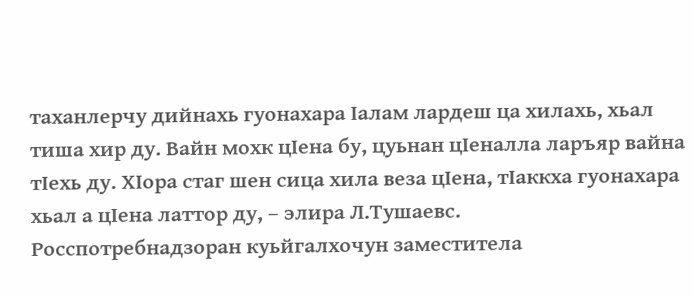таханлерчу дийнахь гуонахара Iалам лардеш ца хилахь, хьал тиша хир ду. Вайн мохк цIена бу, цуьнан цIеналла ларъяр вайна тIехь ду. ХIора стаг шен сица хила веза цIена, тIаккха гуонахара хьал а цIена латтор ду, – элира Л.Тушаевс.
Росспотребнадзоран куьйгалхочун заместитела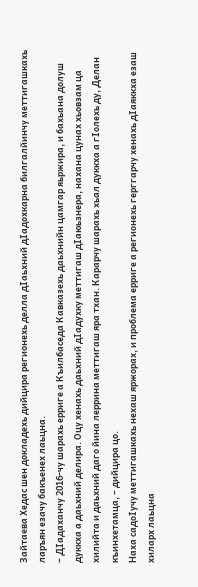Зайтаева Хедас шен докладехь дийцира регионехь делла дIаьхний дIадохкарна билгалйинчу меттигашкахь ларъян езачу бакъенех лаьцна.
– ДIадаханчу 2016-чу шарахь ерриге а Къилбаседа Кавказехь даьхнийн цамгар яьржира, и бахьана долуш дуккха а даьхний делира. Оцу хенахь даьхний дIадухку меттигаш дIаюьзнера, нахана цунах хьовзам ца хилийта и даьхний даго йина леррина меттигаш яра тхан. Карарчу шарахь хьал дуккха а гIолехь ду, Делан къинхетамца, – дийцира цо.
Наха садоIучу меттигашкахь нехаш яржорах, и проблема ерриге а регионехь герггарчу хенахь дIаяккха езаш хиларх лаьцна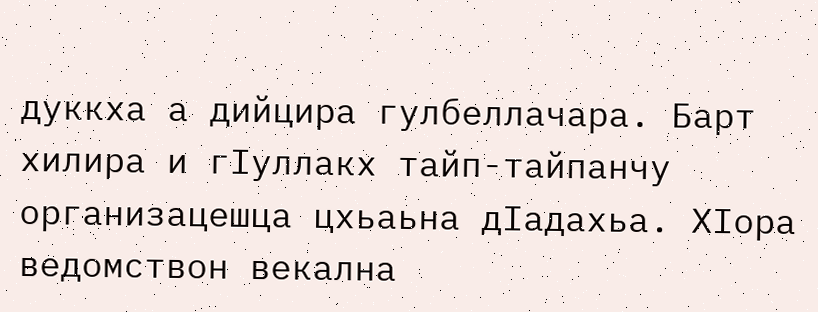дуккха а дийцира гулбеллачара. Барт хилира и гIуллакх тайп-тайпанчу организацешца цхьаьна дIадахьа. ХIора ведомствон векална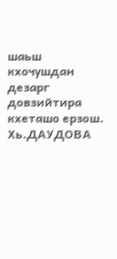шаьш кхочушдан дезарг довзийтира кхеташо ерзош.
Хь.ДАУДОВА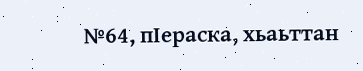№64, пIераска, хьаьттан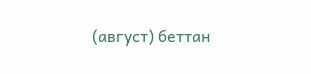(август) беттан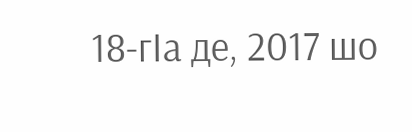18-гIа де, 2017 шо